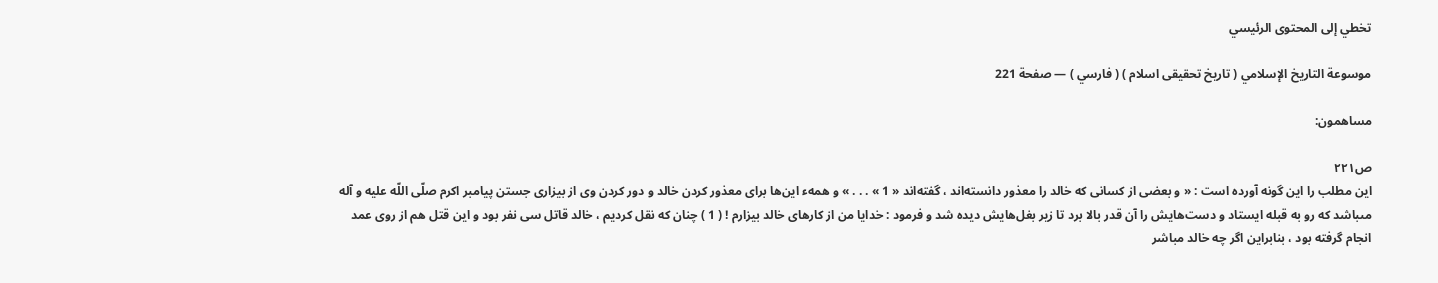تخطي إلى المحتوى الرئيسي

موسوعة التاريخ الإسلامي ( تاريخ تحقيقى اسلام ) ( فارسي ) — صفحة 221

مساهمون:

ص٢٢١
اين مطلب را اين گونه آورده است : « و بعضى از كسانى كه خالد را معذور دانسته‌اند ، گفته‌اند « 1 » . . . » و همهء اين‌ها براى معذور كردن خالد و دور كردن وى از بيزارى جستن پيامبر اكرم صلّى اللّه عليه و آله مىباشد كه رو به قبله ايستاد و دست‌هايش را آن قدر بالا برد تا زير بغل‌هايش ديده شد و فرمود : خدايا من از كارهاى خالد بيزارم ! ( 1 ) چنان كه نقل كرديم ، خالد قاتل سى نفر بود و اين قتل هم از روى عمد انجام گرفته بود ، بنابراين اگر چه خالد مباشر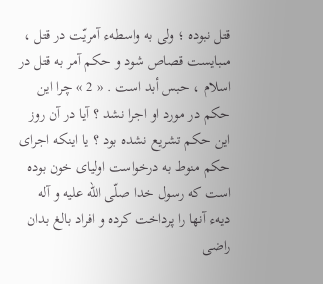قتل نبوده ؛ ولى به واسطهء آمريّت در قتل ، مىبايست قصاص شود و حكم آمر به قتل در اسلام ، حبس أبد است . « 2 » چرا اين حكم در مورد او اجرا نشد ؟ آيا در آن روز اين حكم تشريع نشده بود ؟ يا اينكه اجراى حكم منوط به درخواست اولياى خون بوده است كه رسول خدا صلّى اللّه عليه و آله ديهء آنها را پرداخت كرده و افراد بالغ بدان راضى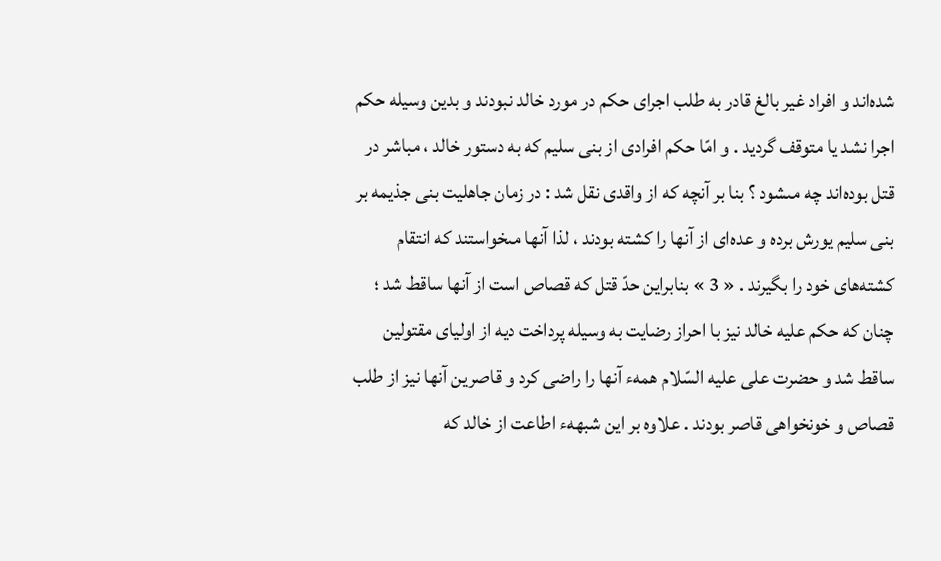شده‌اند و افراد غير بالغ قادر به طلب اجراى حكم در مورد خالد نبودند و بدين وسيله حكم اجرا نشد يا متوقف گرديد . و امّا حكم افرادى از بنى سليم كه به دستور خالد ، مباشر در قتل بوده‌اند چه مىشود ؟ بنا بر آنچه كه از واقدى نقل شد : در زمان جاهليت بنى جذيمه بر بنى سليم يورش برده و عده‌اى از آنها را كشته بودند ، لذا آنها مىخواستند كه انتقام كشته‌هاى خود را بگيرند . « 3 » بنابراين حدّ قتل كه قصاص است از آنها ساقط شد ؛ چنان كه حكم عليه خالد نيز با احراز رضايت به وسيله پرداخت ديه از اولياى مقتولين ساقط شد و حضرت على عليه السّلام همهء آنها را راضى كرد و قاصرين آنها نيز از طلب قصاص و خونخواهى قاصر بودند . علاوه بر اين شبههء اطاعت از خالد كه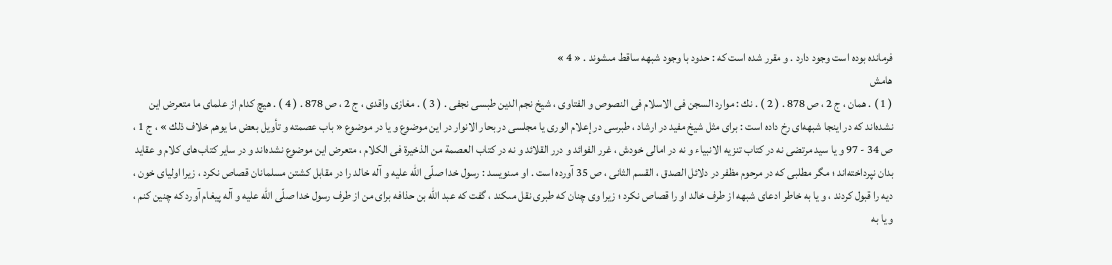فرمانده بوده است وجود دارد . و مقرر شده است كه : حدود با وجود شبهه ساقط مىشوند . « 4 »
هامش
( 1 ) . همان ، ج 2 ، ص 878 . ( 2 ) . نك : موارد السجن فى الاسلام فى النصوص و الفتاوى ، شيخ نجم الدين طبسى نجفى . ( 3 ) . مغازى واقدى ، ج 2 ، ص 878 . ( 4 ) . هيچ كدام از علماى ما متعرض اين نشده‌اند كه در اينجا شبهه‌اى رخ داده است : براى مثل شيخ مفيد در ارشاد ، طبرسى در إعلام الورى يا مجلسى در بحار الانوار در اين موضوع و يا در موضوع « باب عصمته و تأويل بعض ما يوهم خلاف ذلك » ، ج 1 ، ص 34 - 97 و يا سيد مرتضى نه در كتاب تنزيه الانبياء و نه در امالى خودش ، غرر الفوائد و درر القلائد و نه در كتاب العصمة من الذخيرة فى الكلام ، متعرض اين موضوع نشده‌اند و در ساير كتاب‌هاى كلام و عقايد بدان نپرداخته‌اند ؛ مگر مطلبى كه در مرحوم مظفر در دلائل الصدق ، القسم الثانى ، ص 35 آورده است . او مىنويسد : رسول خدا صلّى اللّه عليه و آله خالد را در مقابل كشتن مسلمانان قصاص نكرد ، زيرا اولياى خون ، ديه را قبول كردند ، و يا به خاطر ادعاى شبهه از طرف خالد او را قصاص نكرد ؛ زيرا وى چنان كه طبرى نقل مىكند ، گفت كه عبد الله بن حذافه براى من از طرف رسول خدا صلّى اللّه عليه و آله پيغام آورد كه چنين كنم ، و يا به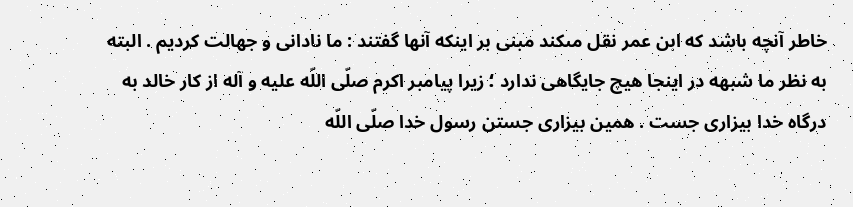خاطر آنچه باشد كه ابن عمر نقل مىكند مبنى بر اينكه آنها گفتند : ما نادانى و جهالت كرديم . البته به نظر ما شبهه در اينجا هيچ جايگاهى ندارد ؛ زيرا پيامبر اكرم صلّى اللّه عليه و آله از كار خالد به درگاه خدا بيزارى جست . همين بيزارى جستن رسول خدا صلّى اللّه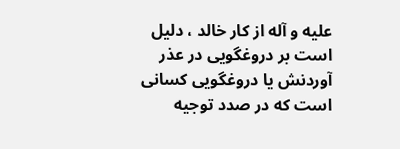عليه و آله از كار خالد ، دليل است بر دروغگويى در عذر آوردنش يا دروغگويى كسانى است كه در صدد توجيه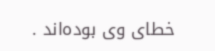خطاى وى بوده‌اند .